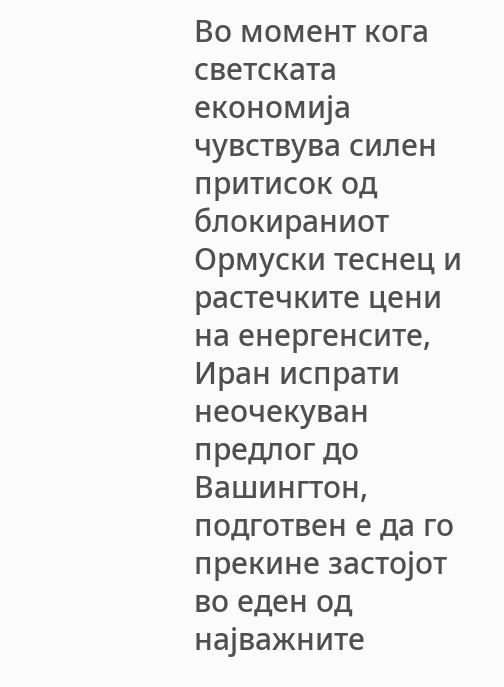Во момент кога светската економија чувствува силен притисок од блокираниот Ормуски теснец и растечките цени на енергенсите, Иран испрати неочекуван предлог до Вашингтон, подготвен е да го прекине застојот во еден од најважните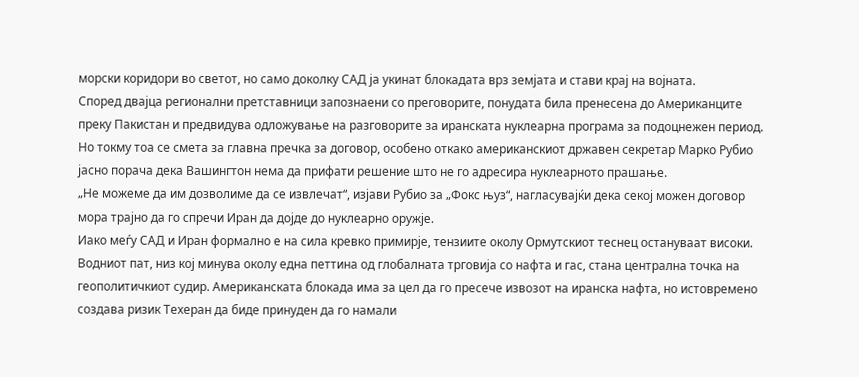морски коридори во светот, но само доколку САД ја укинат блокадата врз земјата и стави крај на војната.
Според двајца регионални претставници запознаени со преговорите, понудата била пренесена до Американците преку Пакистан и предвидува одложување на разговорите за иранската нуклеарна програма за подоцнежен период. Но токму тоа се смета за главна пречка за договор, особено откако американскиот државен секретар Марко Рубио јасно порача дека Вашингтон нема да прифати решение што не го адресира нуклеарното прашање.
„Не можеме да им дозволиме да се извлечат“, изјави Рубио за „Фокс њуз“, нагласувајќи дека секој можен договор мора трајно да го спречи Иран да дојде до нуклеарно оружје.
Иако меѓу САД и Иран формално е на сила кревко примирје, тензиите околу Ормутскиот теснец остануваат високи. Водниот пат, низ кој минува околу една петтина од глобалната трговија со нафта и гас, стана централна точка на геополитичкиот судир. Американската блокада има за цел да го пресече извозот на иранска нафта, но истовремено создава ризик Техеран да биде принуден да го намали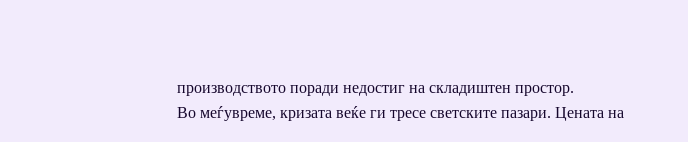производството поради недостиг на складиштен простор.
Во меѓувреме, кризата веќе ги тресе светските пазари. Цената на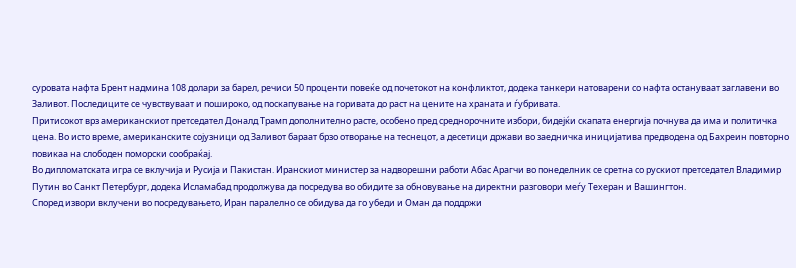суровата нафта Брент надмина 108 долари за барел, речиси 50 проценти повеќе од почетокот на конфликтот, додека танкери натоварени со нафта остануваат заглавени во Заливот. Последиците се чувствуваат и пошироко, од поскапување на горивата до раст на цените на храната и ѓубривата.
Притисокот врз американскиот претседател Доналд Трамп дополнително расте, особено пред среднорочните избори, бидејќи скапата енергија почнува да има и политичка цена. Во исто време, американските сојузници од Заливот бараат брзо отворање на теснецот, а десетици држави во заедничка иницијатива предводена од Бахреин повторно повикаа на слободен поморски сообраќај.
Во дипломатската игра се вклучија и Русија и Пакистан. Иранскиот министер за надворешни работи Абас Арагчи во понеделник се сретна со рускиот претседател Владимир Путин во Санкт Петербург, додека Исламабад продолжува да посредува во обидите за обновување на директни разговори меѓу Техеран и Вашингтон.
Според извори вклучени во посредувањето, Иран паралелно се обидува да го убеди и Оман да поддржи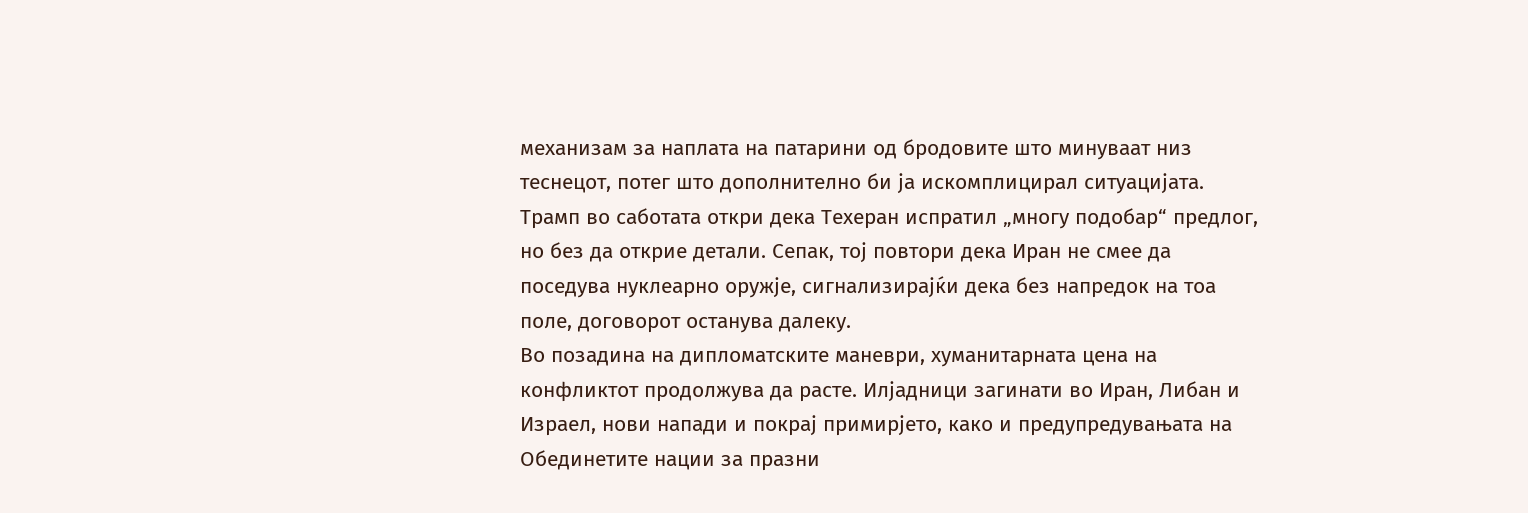механизам за наплата на патарини од бродовите што минуваат низ теснецот, потег што дополнително би ја искомплицирал ситуацијата.
Трамп во саботата откри дека Техеран испратил „многу подобар“ предлог, но без да открие детали. Сепак, тој повтори дека Иран не смее да поседува нуклеарно оружје, сигнализирајќи дека без напредок на тоа поле, договорот останува далеку.
Во позадина на дипломатските маневри, хуманитарната цена на конфликтот продолжува да расте. Илјадници загинати во Иран, Либан и Израел, нови напади и покрај примирјето, како и предупредувањата на Обединетите нации за празни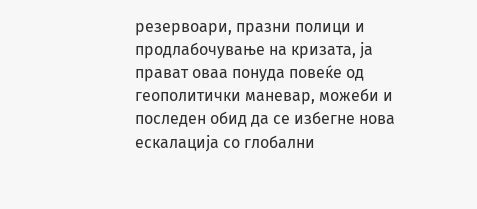резервоари, празни полици и продлабочување на кризата, ја прават оваа понуда повеќе од геополитички маневар, можеби и последен обид да се избегне нова ескалација со глобални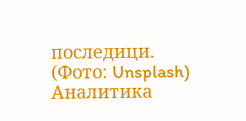последици.
(Фото: Unsplash)
Аналитика